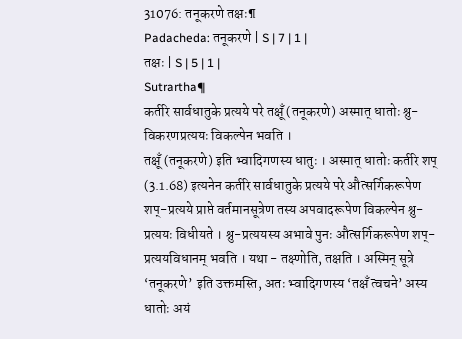31076: तनूकरणे तक्षः¶
Padacheda: तनूकरणे | S | 7 | 1 |
तक्षः | S | 5 | 1 |
Sutrartha¶
कर्तरि सार्वधातुके प्रत्यये परे तक्षूँ (तनूकरणे) अस्मात् धातोः श्नु-विकरणप्रत्ययः विकल्पेन भवति ।
तक्षूँ (तनूकरणे) इति भ्वादिगणस्य धातुः । अस्मात् धातोः कर्तरि शप् (3.1.68) इत्यनेन कर्तरि सार्वधातुके प्रत्यये परे औत्सर्गिकरूपेण शप्-प्रत्यये प्राप्ते वर्तमानसूत्रेण तस्य अपवादरूपेण विकल्पेन श्नु-प्रत्ययः विधीयते । श्नु-प्रत्ययस्य अभावे पुनः औत्सर्गिकरूपेण शप्-प्रत्ययविधानम् भवति । यथा - तक्ष्णोति, तक्षति । अस्मिन् सूत्रे ‘तनूकरणे’ इति उक्तमस्ति, अतः भ्वादिगणस्य ‘तक्षँ त्वचने’ अस्य धातोः अयं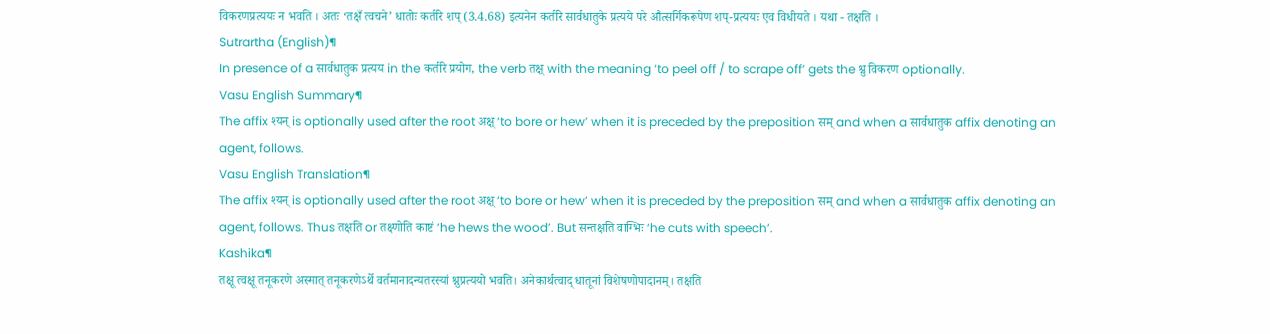विकरणप्रत्ययः न भवति । अतः ‘तक्षँ त्वचने’ धातोः कर्तरि शप् (3.4.68) इत्यनेन कर्तरि सार्वधातुके प्रत्यये परे औत्सर्गिकरूपेण शप्-प्रत्ययः एव विधीयते । यथा - तक्षति ।
Sutrartha (English)¶
In presence of a सार्वधातुक प्रत्यय in the कर्तरि प्रयोग, the verb तक्ष् with the meaning ‘to peel off / to scrape off’ gets the श्नु विकरण optionally.
Vasu English Summary¶
The affix श्यन् is optionally used after the root अक्ष् ‘to bore or hew’ when it is preceded by the preposition सम् and when a सार्वधातुक affix denoting an agent, follows.
Vasu English Translation¶
The affix श्यन् is optionally used after the root अक्ष् ‘to bore or hew’ when it is preceded by the preposition सम् and when a सार्वधातुक affix denoting an agent, follows. Thus तक्षति or तक्ष्णोति काष्टं ‘he hews the wood’. But सन्तक्षति वाग्भिः ‘he cuts with speech’.
Kashika¶
तक्षू त्वक्षू तनूकरणे अस्मात् तनूकरणेऽर्थे वर्तमानादन्यतरस्यां श्नुप्रत्ययो भवति। अनेकार्थत्वाद् धातूनां विशेषणोपादानम्। तक्षति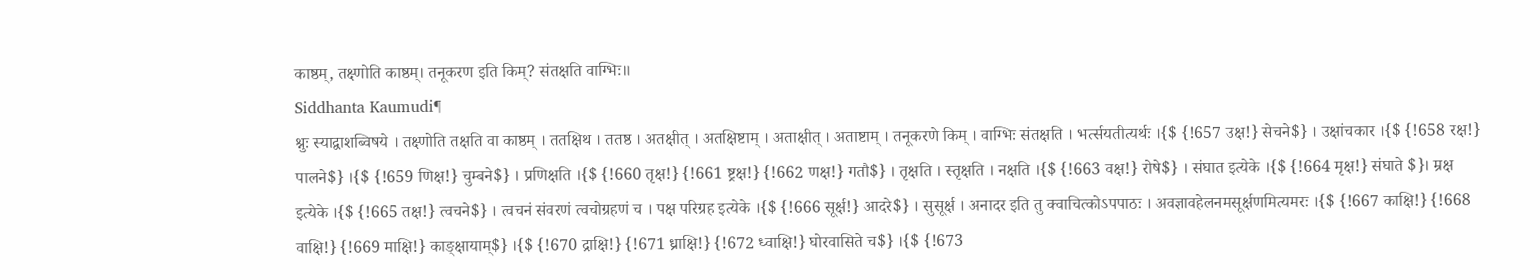काष्ठम्, तक्ष्णोति काष्ठम्। तनूकरण इति किम्? संतक्षति वाग्भिः॥
Siddhanta Kaumudi¶
श्नुः स्याद्वाशब्विषये । तक्ष्णोति तक्षति वा काष्ठम् । ततक्षिथ । ततष्ठ । अतक्षीत् । अतक्षिष्टाम् । अताक्षीत् । अताष्टाम् । तनूकरणे किम् । वाग्भिः संतक्षति । भर्त्सयतीत्यर्थः ।{$ {!657 उक्ष!} सेचने$} । उक्षांचकार ।{$ {!658 रक्ष!} पालने$} ।{$ {!659 णिक्ष!} चुम्बने$} । प्रणिक्षति ।{$ {!660 तृक्ष!} {!661 ष्ट्रक्ष!} {!662 णक्ष!} गतौ$} । तृक्षति । स्तृक्षति । नक्षति ।{$ {!663 वक्ष!} रोषे$} । संघात इत्येके ।{$ {!664 मृक्ष!} संघाते $}। म्रक्ष इत्येके ।{$ {!665 तक्ष!} त्वचने$} । त्वचनं संवरणं त्वचोग्रहणं च । पक्ष परिग्रह इत्येके ।{$ {!666 सूर्क्ष!} आदरे$} । सुसूर्क्ष । अनादर इति तु क्वाचित्कोऽपपाठः । अवज्ञावहेलनमसूर्क्षणमित्यमरः ।{$ {!667 काक्षि!} {!668 वाक्षि!} {!669 माक्षि!} काङ्क्षायाम्$} ।{$ {!670 द्राक्षि!} {!671 ध्राक्षि!} {!672 ध्वाक्षि!} घोरवासिते च$} ।{$ {!673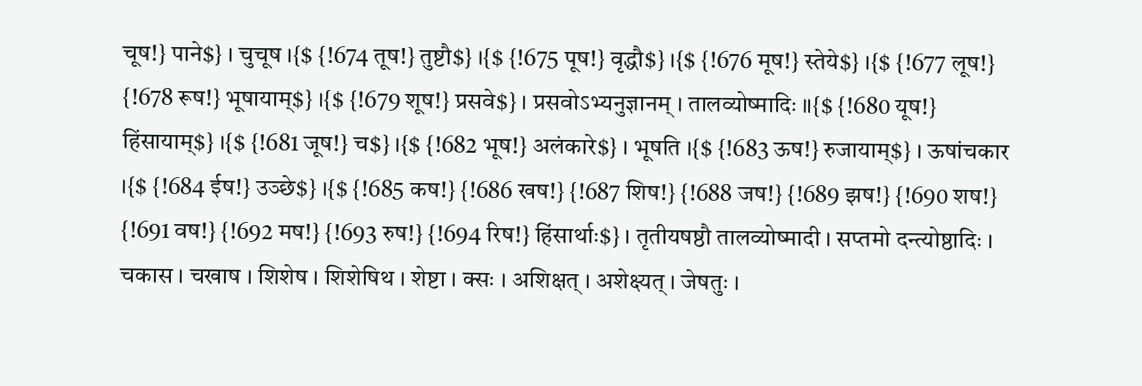चूष!} पाने$} । चुचूष ।{$ {!674 तूष!} तुष्टौ$} ।{$ {!675 पूष!} वृद्धौ$} ।{$ {!676 मूष!} स्तेये$} ।{$ {!677 लूष!} {!678 रूष!} भूषायाम्$} ।{$ {!679 शूष!} प्रसवे$} । प्रसवोऽभ्यनुज्ञानम् । तालव्योष्मादिः ॥{$ {!680 यूष!} हिंसायाम्$} ।{$ {!681 जूष!} च$} ।{$ {!682 भूष!} अलंकारे$} । भूषति ।{$ {!683 ऊष!} रुजायाम्$} । ऊषांचकार ।{$ {!684 ईष!} उञ्छे$} ।{$ {!685 कष!} {!686 खष!} {!687 शिष!} {!688 जष!} {!689 झष!} {!690 शष!} {!691 वष!} {!692 मष!} {!693 रुष!} {!694 रिष!} हिंसार्थाः$} । तृतीयषष्ठौ तालव्योष्मादी । सप्तमो दन्त्योष्ठादिः । चकास । चखाष । शिशेष । शिशेषिथ । शेष्टा । क्सः । अशिक्षत् । अशेक्ष्यत् । जेषतुः ।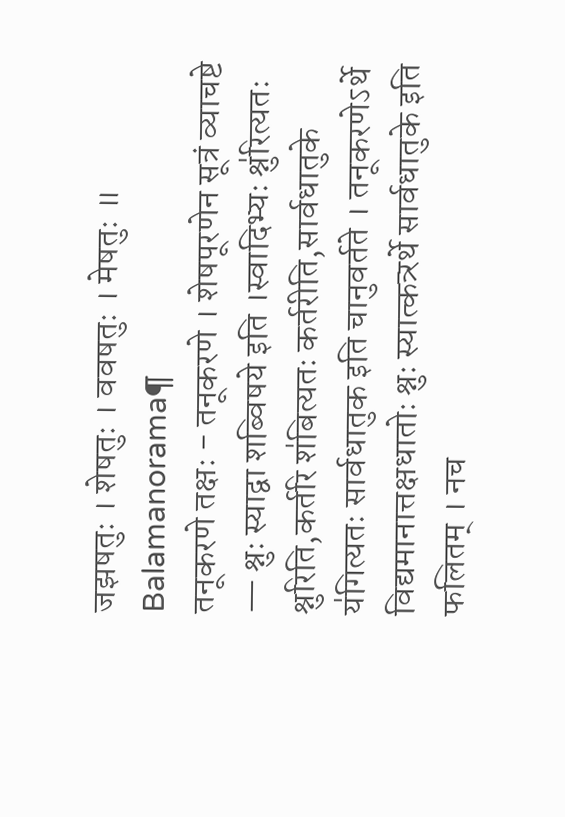जझषतुः । शेषतुः । ववषतुः । मेषतुः ॥
Balamanorama¶
तनूकरणे तक्षः - तनूकरणे । शेषपूरणेन सूत्रं व्याचष्टे — श्नुः स्याद्वा शब्विषये इति ।स्वादिभ्यः श्नु॑रित्यतः श्नुरिति,कर्तरि श॑बित्यतः कर्तरीति,सार्वधातुके य॑गित्यतः सार्वधातुक इति चानुवर्तते । तनूकरणेऽर्थे विद्यमानात्तक्षधातोः श्नुः स्यात्कत्र्रर्थे सार्वधातुके इति फलितम् । नच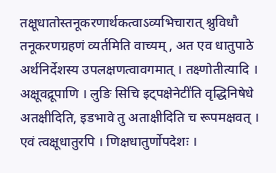तक्षूधातोस्तनूकरणार्थकत्वाऽव्यभिचारात् श्नुविधौ तनूकरणग्रहणं व्यर्तमिति वाच्यम्, अत एव धातुपाठे अर्थनिर्देशस्य उपलक्षणत्वावगमात् । तक्ष्णोतीत्यादि । अक्षूवद्रूपाणि । लुङि सिचि इट्पक्षेनेटी॑ति वृद्धिनिषेधे अतक्षीदिति, इडभावे तु अताक्षीदिति च रूपमक्षवत् । एवं त्वक्षूधातुरपि । णिक्षधातुर्णोपदेशः ।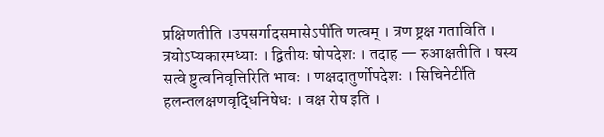प्रक्षिणतीति ।उपसर्गादसमासेऽपी॑ति णत्वम् । त्रण ष्ट्रक्ष गताविति । त्रयोऽप्यकारमध्याः । द्वितीयः षोपदेशः । तदाह — रुआक्षतीति । षस्य सत्वे ष्टुत्वनिवृत्तिरिति भावः । णक्षदातुर्णोपदेशः । सिचिनेटी॑ति हलन्तलक्षणवृद्धिनिषेधः । वक्ष रोष इति ।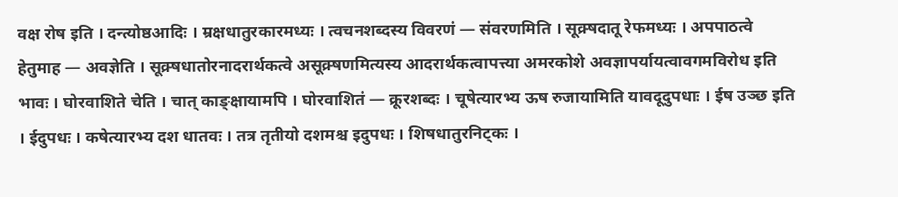वक्ष रोष इति । दन्त्योष्ठआदिः । म्रक्षधातुरकारमध्यः । त्वचनशब्दस्य विवरणं — संवरणमिति । सूक्र्षदातू रेफमध्यः । अपपाठत्वे हेतुमाह — अवज्ञेति । सूक्र्षधातोरनादरार्थकत्वे असूक्र्षणमित्यस्य आदरार्थकत्वापत्त्या अमरकोशे अवज्ञापर्यायत्वावगमविरोध इति भावः । घोरवाशिते चेति । चात् काङ्क्षायामपि । घोरवाशितं — क्रूरशब्दः । चूषेत्यारभ्य ऊष रुजायामिति यावदूदुपधाः । ईष उञ्छ इति । ईदुपधः । कषेत्यारभ्य दश धातवः । तत्र तृतीयो दशमश्च इदुपधः । शिषधातुरनिट्कः ।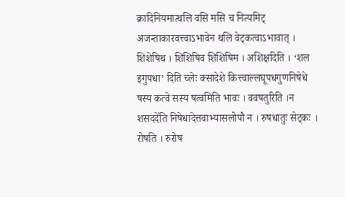क्रादिनियमात्थलि वसि मसि च नित्यमिट् अजन्ताकारवत्त्वाऽभावेन थलि वेट्कत्वाऽभावात् । शिशेषिथ । शिशिषिव शिशिषिम । अशिक्षदिति । ‘शल इगुपधा’ दिति च्लेः क्सादेशे कित्त्वाल्लघूपधगुणनिषेधे षस्य कत्वे सस्य षत्वमिति भावः । ववषतुरिति ।न शसददे॑ति निषेधादेत्तवाभ्यासलोपौ न । रुषधातुः सेट्कः । रोषति । रुरोष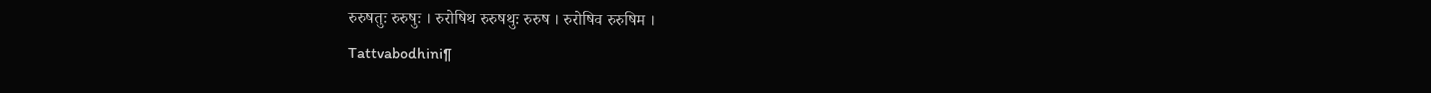रुरुषतुः रुरुषुः । रुरोषिथ रुरुषथुः रुरुष । रुरोषिव रुरुषिम ।
Tattvabodhini¶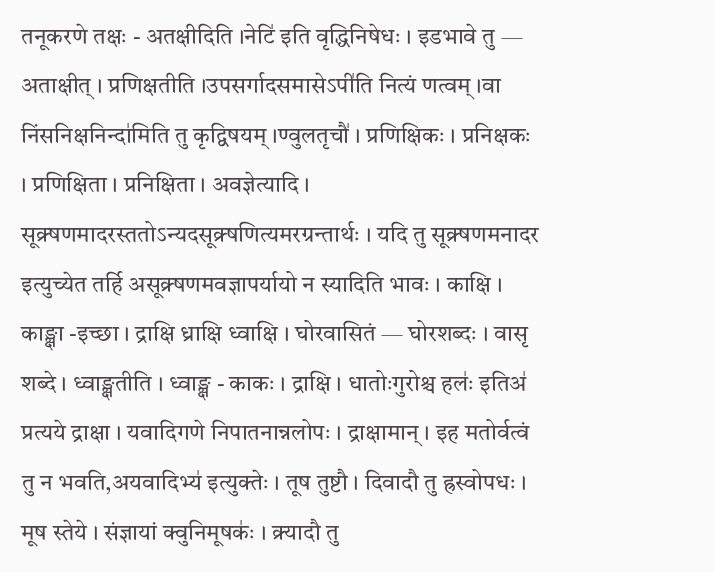तनूकरणे तक्षः - अतक्षीदिति ।नेटि॑ इति वृद्धिनिषेधः । इडभावे तु — अताक्षीत् । प्रणिक्षतीति ।उपसर्गादसमासेऽपी॑ति नित्यं णत्वम् ।वा निंसनिक्षनिन्दा॑मिति तु कृद्विषयम् ।ण्वुलतृचौ॑ । प्रणिक्षिकः । प्रनिक्षकः । प्रणिक्षिता । प्रनिक्षिता । अवज्ञेत्यादि । सूक्र्षणमादरस्ततोऽन्यदसूक्र्षणित्यमरग्रन्तार्थः । यदि तु सूक्र्षणमनादर इत्युच्येत तर्हि असूक्र्षणमवज्ञापर्यायो न स्यादिति भावः । काक्षि । काङ्क्षा -इच्छा । द्राक्षि ध्राक्षि ध्वाक्षि । घोरवासितं — घोरशब्दः । वासृ शब्दे । ध्वाङ्क्षतीति । ध्वाङ्क्ष - काकः । द्राक्षि । धातोःगुरोश्च हलः॑ इतिअ॑ प्रत्यये द्राक्षा । यवादिगणे निपातनान्नलोपः । द्राक्षामान् । इह मतोर्वत्वं तु न भवति,अयवादिभ्य॑ इत्युक्तेः । तूष तुष्टौ । दिवादौ तु ह्रस्वोपधः । मूष स्तेये । संज्ञायां क्वुनिमूषकः॑ । क्र्यादौ तु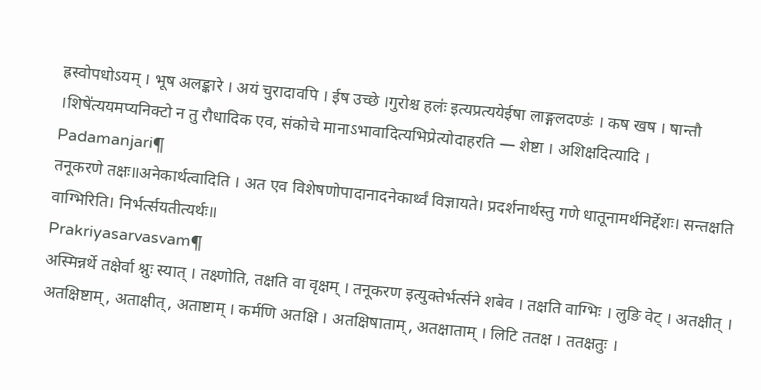ह्रस्वोपधोऽयम् । भूष अलङ्कारे । अयं चुरादावपि । ईष उच्छे ।गुरोश्च हलः॑ इत्यप्रत्ययेईषा लाङ्गलदण्डः॑ । कष खष । षान्तौ ।शिषे॑त्ययमप्यनिक्टो न तु रौधादिक एव, संकोचे मानाऽभावादित्यभिप्रेत्योदाहरति — शेष्टा । अशिक्षदित्यादि ।
Padamanjari¶
तनूकरणे तक्षः॥अनेकार्थत्वादिति । अत एव विशेषणोपादानादनेकार्थ्वं विज्ञायते। प्रदर्शनार्थस्तु गणे धातूनामर्थनिर्द्देशः। सन्तक्षति वाग्भिरिति। निर्भर्त्सयतीत्यर्थः॥
Prakriyasarvasvam¶
अस्मिन्नर्थे तक्षेर्वा श्नुः स्यात् । तक्ष्णोति, तक्षति वा वृक्षम् । तनूकरण इत्युक्तेर्भर्त्सने शबेव । तक्षति वाग्भिः । लुङि वेट् । अतक्षीत् । अतक्षिष्टाम्, अताक्षीत्, अताष्टाम् । कर्मणि अतक्षि । अतक्षिषाताम्, अतक्षाताम् । लिटि ततक्ष । ततक्षतुः ।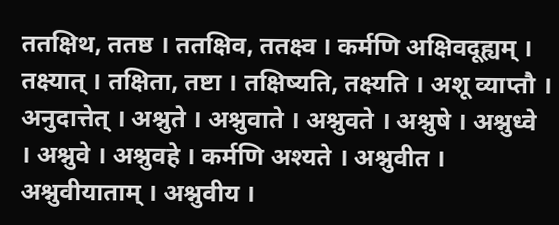ततक्षिथ, ततष्ठ । ततक्षिव, ततक्ष्व । कर्मणि अक्षिवदूह्यम् । तक्ष्यात् । तक्षिता, तष्टा । तक्षिष्यति, तक्ष्यति । अशू व्याप्तौ । अनुदात्तेत् । अश्नुते । अश्नुवाते । अश्नुवते । अश्नुषे । अश्नुध्वे । अश्नुवे । अश्नुवहे । कर्मणि अश्यते । अश्नुवीत । अश्नुवीयाताम् । अश्नुवीय ।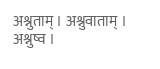अश्नुताम् । अश्नुवाताम् । अश्नुष्व ।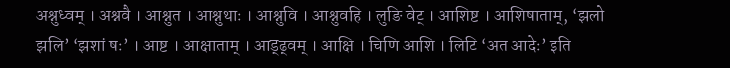अश्नुध्वम् । अश्नवै । आश्नुत । आश्नुथाः । आश्नुवि । आश्नुवहि । लुङि वेट् । आशिष्ट । आशिषाताम्, ‘झलो झलि’ ‘झशां षः’ । आष्ट । आक्षाताम् । आड्ढ्वम् । आक्षि । चिणि आशि । लिटि ‘अत आदेः’ इति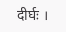दीर्घः ।